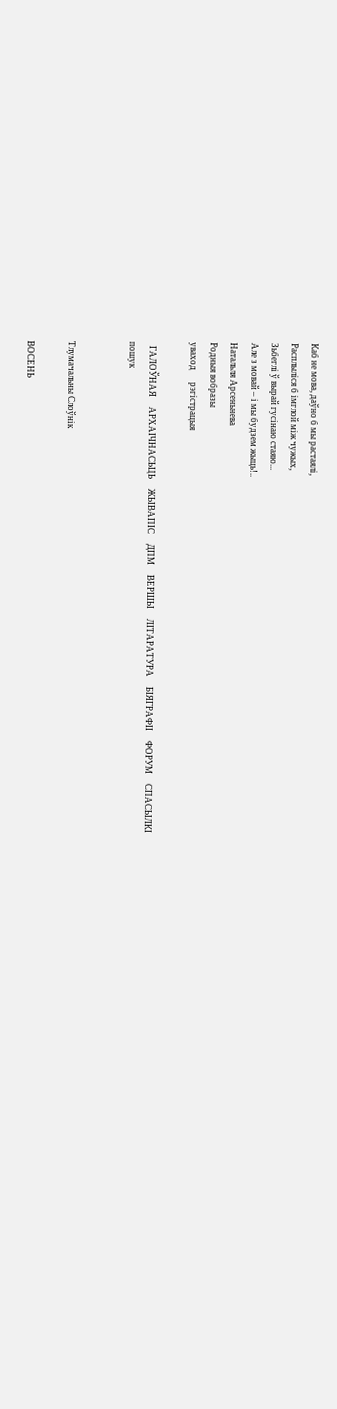Каб не мова, даўно б мы растаялі,
Расплыліся б імглой між чужых,
Зьбеглі ў вырай гусінаю стаяю...
Але з мовай – і мы будзем жыць!..
Натальля Арсеньнева
Родныя вобразы
уваход      рэгiстрацыя

  ГАЛОЎНАЯ     АРХАІЧНАСЬЦЬ     ЖЫВАПІС     ДПМ     ВЕРШЫ     ЛІТАРАТУРА     БІЯГРАФІІ     ФОРУМ     СПАСЫЛКІ
пошук


Тлумачальны Слоўнік

ВОСЕНЬ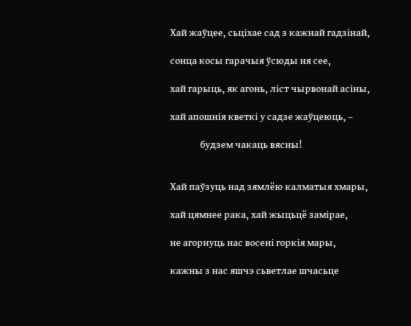Хай жаўцее, сьціхае сад з кажнай гадзінай,

сонца косы гарачыя ўсюды ня сее,

хай гарыць, як агонь, ліст чырвонай асіны,

хай апошнія кветкі у садзе жаўцеюць, –

               будзем чакаць вясны!


Хай паўзуць над зямлёю калматыя хмары,

хай цямнее рака, хай жыцьцё замірае,

не агорнуць нас восені горкія мары,

кажны з нас яшчэ сьветлае шчасьце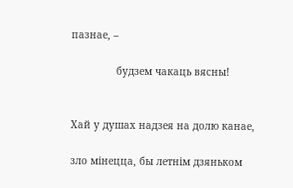пазнае, –

               будзем чакаць вясны!


Хай у душах надзея на долю канае,

зло мінецца, бы летнім дзяньком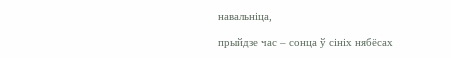навальніца,

прыйдзе час – сонца ў сініх нябёсах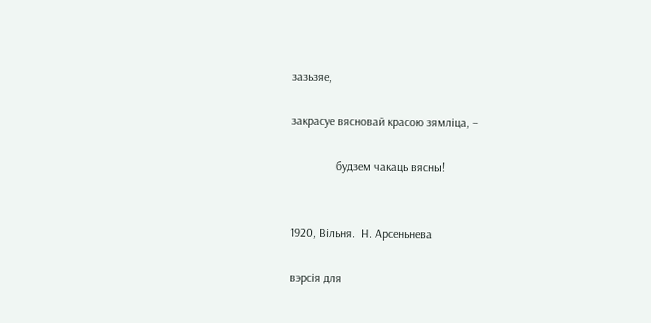зазьзяе,

закрасуе вясновай красою зямліца, –

               будзем чакаць вясны!


1920, Вільня.  Н. Арсеньнева

вэрсія для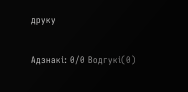друку

Адзнакi: 0/0 Водгукі(0)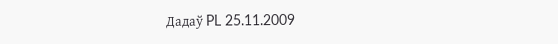Дадаў PL 25.11.2009